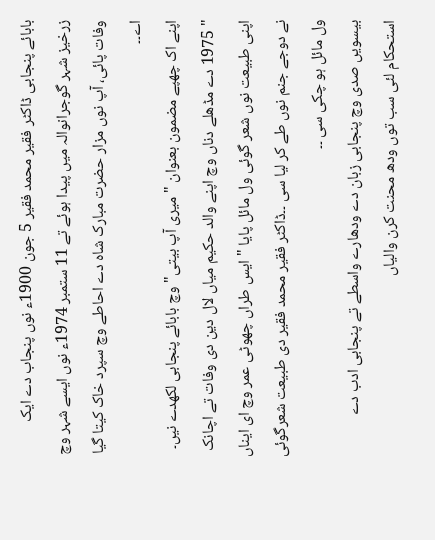بابائے پنجابی ڈاکٹر فقیر محمد فقیر 5 جون 1900ء نوں پنجاب دے ایک زرخیز شہر گوجرانوالہ میں پیدا ہوئے تے 11 ستمبر 1974ء نوں ایسے شہر وچ وفات پائی، آپ نوں مزار حضرت مبارک شاہ دے احاطے وچ سپرد خاک کیتا گیا اے۔۔
اپنے اک چھپے مضمون بعنوان "میری آپ بیتی" وچ بابائے پنجابی لکھدے نیں۔
" 1975 دے مڈهلے دناں وچ اپنے والد حکیم میاں لال دین دی وفات تے اچانک اپنی طبیعت نوں شعر گوئی ول مائل پایا " ایس طراں چھوٹی عمر وچ ای ایناں نے دوجے جنم نوں طے کر لیا سی ۔۔ڈاکٹر فقیر محمد فقیر دی طبیعت شعرگوئی ول مائل ہو چکی سی ۔۔
بیسویں صدی وچ پنجابی زبان دے ودھارے واسطے تے پنجابی ادب دے استحکام لئی سب توں ودھ محنت کرن والیاں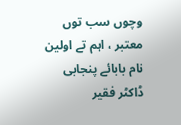وچوں سب توں معتبر ، اہم تے اولین نام بابائے پنجابی ڈاکٹر فقیر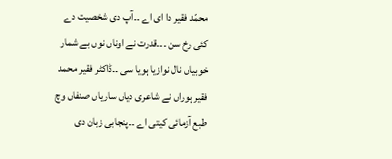محمّد فقیر دا ای اے ۔۔آپ دی شخصیت دے کئی رخ سن ۔۔۔قدرت نے اوناں نوں بے شمار خوبیاں نال نوازیا ہویا سی ۔۔ڈاکٹر فقیر محمد فقیر ہوراں نے شاعری دیاں ساریاں صنفاں وچ طبع آزمائی کیتی اے ۔۔پنجابی زبان دی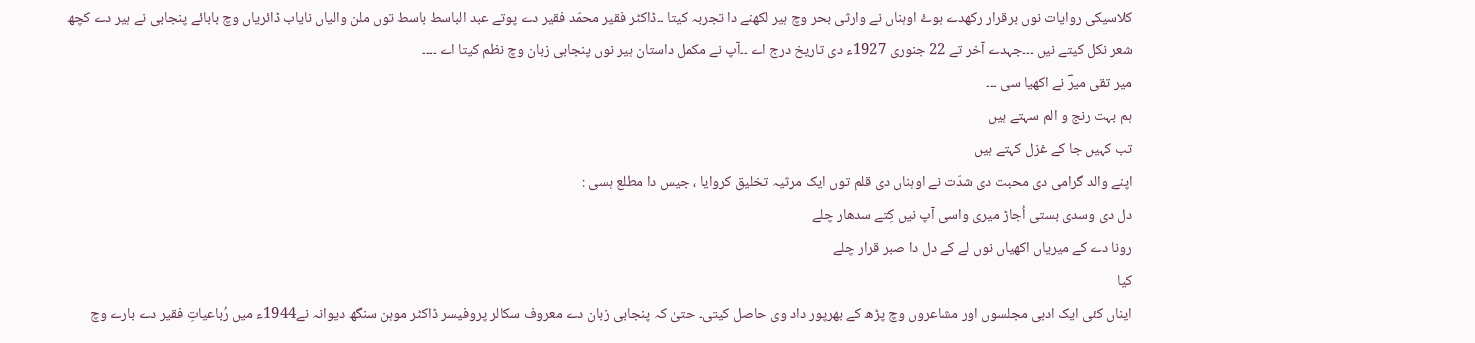کلاسیکی روایات نوں برقرار رکھدے ہوۓ اوہناں نے وارثی بحر وچ ہیر لکھنے دا تجربہ کیتا ۔۔ڈاکٹر فقیر محمّد فقیر دے پوتے عبد الباسط باسط توں ملن والیاں نایاب ڈائریاں وچ بابائے پنجابی نے ہیر دے کچھ شعر نکل کیتے نیں ۔۔۔جہدے آخر تے 22 جنوری 1927ء دی تاریخ درج اے ۔۔آپ نے مکمل داستان ہیر نوں پنجابی زبان وچ نظم کیتا اے ۔۔۔۔
میر تقی میرؔ نے اکھیا سی ۔۔۔
ہم بہت رنج و الم سہتے ہیں
تب کہیں جا کے غزل کہتے ہیں
اپنے والد گرامی دی محبت دی شدّت نے اوہناں دی قلم توں ایک مرثیہ تخلیق کروایا ، جیس دا مطلع ہسی :
دل دی وسدی بستی اُجاڑ میری واسی آپ نیں کِتے سدھار چلے
رونا دے کے میریاں اکھیاں نوں لے کے دل دا صبر قرار چلے
کیا
ایناں کئی ایک ادبی مجلسوں اور مشاعروں وچ پڑھ کے بھرپور داد وی حاصل کیتی۔ حتیٰ کہ پنجابی زبان دے معروف سکالر پروفیسر ڈاکٹر موہن سنگھ دیوانہ نے1944ء میں رُباعیاتِ فقیر دے بارے وچ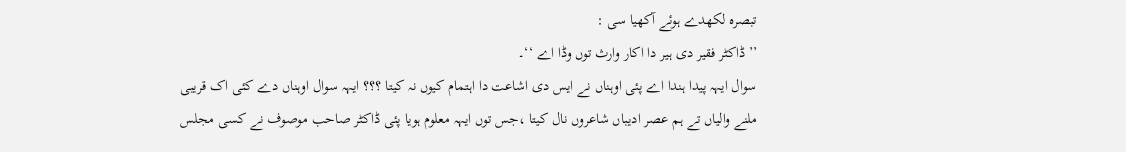تبصرہ لکھدے ہوئے آکھیا سی :
’’ ڈاکٹر فقیر دی ہیر دا اکار وارث توں وڈا اے ‘‘۔
سوال ایہہ پیدا ہندا اے پئی اوہناں نے ایس دی اشاعت دا اہتمام کیوں نہ کیتا ؟؟؟ ایہہ سوال اوہناں دے کئی اک قریبی ملنے والیاں تے ہم عصر ادیباں شاعروں نال کیتا ،جس توں ایہہ معلوم ہویا پئی ڈاکٹر صاحب موصوف نے کسی مجلس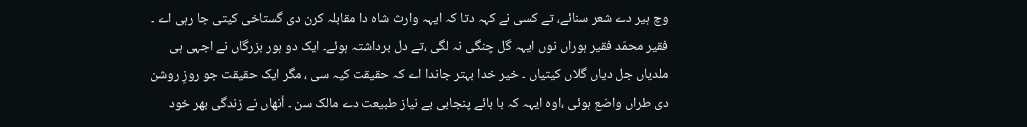وچ ہیر دے شعر سنائے، تے کسی نے کہہ دتا کہ ایہہ وارث شاہ دا مقابلہ کرن دی گستاخی کیتی جا رہی اے ۔ فقیر محمّد فقیر ہوراں نوں ایہہ گل چنگی نہ لگی ،تے دل برداشتہ ہوئے۔ ایک دو ہور بزرگاں نے اجہی ہی ملدیاں جل دیاں گلاں کیتیاں ۔ خیر خدا بہتر جاندا اے کہ حقیقت کیہ سی ، مگر ایک حقیقت جو روزِ روشن دی طراں واضع ہوئی ،اوہ ایہہ کہ با بائے پنجابی بے نیاز طبیعت دے مالک سن ۔ اُنھاں نے زندگی بھر خود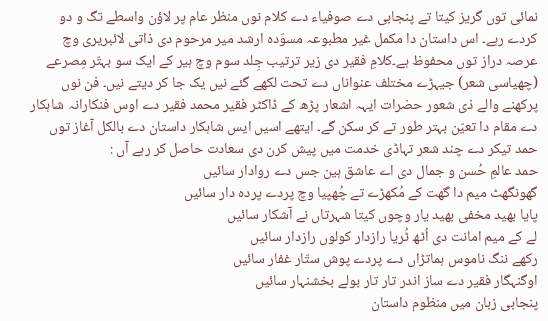نمائی توں گریز کیتا تے پنجابی دے صوفیاء دے کلام نوں منظر عام پر لاؤن واسطے تگ و دو کردے رہے۔ اس داستان دا مکمل غیر مطبوعہ مسوّدہ ارشد میر مرحوم دی ذاتی لائبریری وچ عرصہ دراز توں محفوظ ہے۔کلامِ فقیر دی زیر ترتیب جِلد سوم وچ ہیر کے ایک سو بہتّر مِصرعے (چھیاسی شعر) جیہڑے مختلف عنواناں دے تحت لکھے گئے نیں یک جا کر دیتے نیں۔ فن نوں پرکھنے والے ذی شعور حضرات ایہہ اشعار پڑھ کے ڈاکٹر فقیر محمد فقیر دے اوس فنکارانہ شاہکار دے مقام دا تعیّن بہتر طور تے کر سکن گے۔ ایتھے اسیں ایس شاہکار داستان دے بالکل آغاز توں حمد تیکر دے چند شعر تہاڈی خدمت میں پیش کرن دی سعادت حاصل کر رہے آں :
حمد عالمِ حُسن و جمال دی اے عاشق ہین جس دے روادار سائیں
گھونگھٹ میم دا گھت کے مُکھڑے تے چُھپیا وچ پردے پردہ دار سائیں
پایا بھید مخفی بھید یار وچوں کیتا شہرتاں نے آشکار سائیں
لے کے میم امانت دی اُٹھ ٹُریا رازدار کولوں رازدار سائیں
رکھے ننگ ناموس ہماتڑاں دے پردے پوش ستّار غفار سائیں
اوگنہگار فقیر دے ساز اندر تار تار بولے بخشنہار سائیں
پنجابی زبان میں منظوم داستان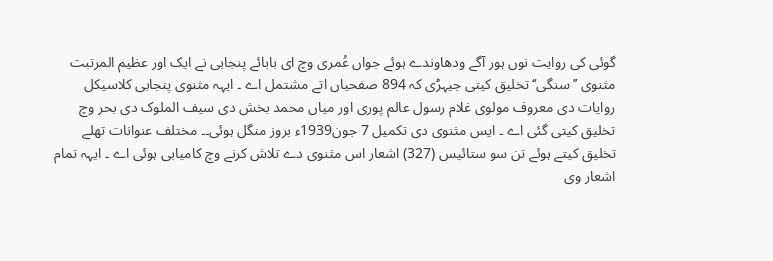گوئی کی روایت نوں ہور آگے ودھاوندے ہوئے جواں عُمری وچ ای بابائے پنجابی نے ایک اور عظیم المرتبت مثنوی ’’ سنگی‘‘ تخلیق کیتی جیہڑی کہ 894 صفحیاں اتے مشتمل اے ۔ ایہہ مثنوی پنجابی کلاسیکل روایات دی معروف مولوی غلام رسول عالم پوری اور میاں محمد بخش دی سیف الملوک دی بحر وچ تخلیق کیتی گئی اے ۔ ایس مثنوی دی تکمیل 7 جون1939ء بروز منگل ہوئی۔۔ مختلف عنوانات تھلے تخلیق کیتے ہوئے تن سو ستائیس (327) اشعار اس مثنوی دے تلاش کرنے وچ کامیابی ہوئی اے ۔ ایہہ تمام اشعار وی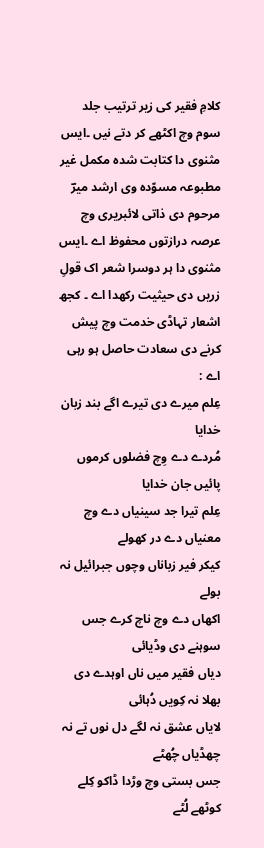کلامِ فقیر کی زیر ترتیب جلد سوم وچ اکٹھے کر دتے نیں ۔ایس مثنوی دا کتابت شدہ مکمل غیر مطبوعہ مسوّدہ وی ارشد میرؔ مرحوم دی ذاتی لائبریری وچ عرصہ درازتوں محفوظ اے ۔ایس مثنوی دا ہر دوسرا شعر اک قولِ زریں دی حیثیت رکھدا اے ۔ کجھ اشعار تہاڈی خدمت وچ پیش کرنے دی سعادت حاصل ہو رہی اے :
عِلم میرے دی تیرے اگے بند زبان خدایا
مُردے دے وِچ فضلوں کرموں پائیں جان خدایا
عِلم تیرا جد سینیاں دے وچ معنیاں دے در کھولے
کیکر فیر زباناں وچوں جبرائیل نہ بولے
اکھاں دے وچ ناچ کرے جس سوہنے دی وڈیائی
دیاں فقیر میں ناں اوہدے دی بھلا نہ کِویں دُہائی
لایاں عشق نہ لگے دل نوں تے نہ چھڈیاں چُھٹے
جس بستی وچ وڑدا ڈاکو کِلے کوٹھے لُٹے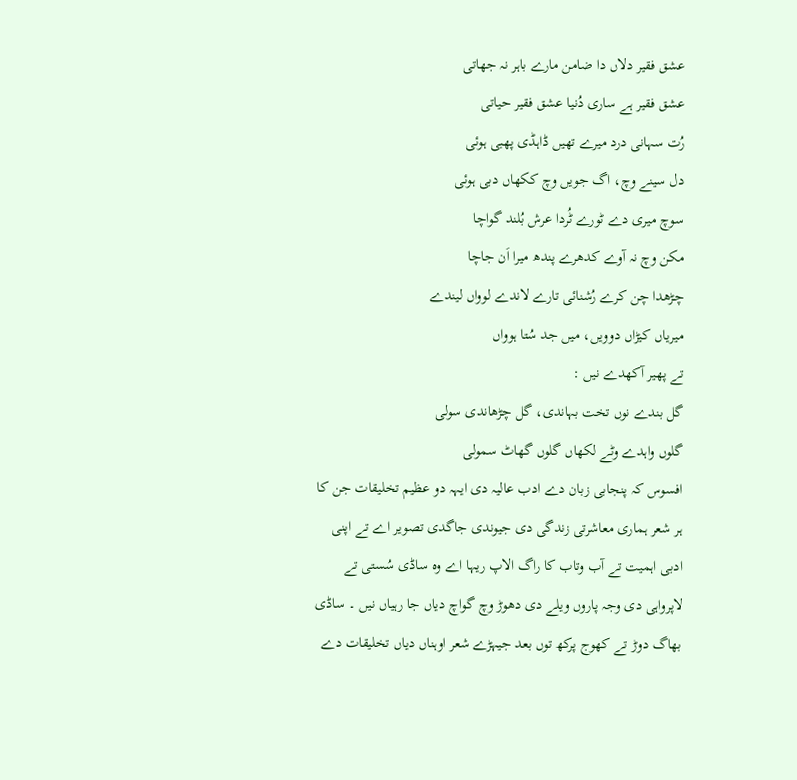عشق فقیر دلاں دا ضامن مارے باہر نہ جھاتی
عشق فقیر ہے ساری دُنیا عشق فقیر حیاتی
رُت سہانی درد میرے تھیں ڈاہڈی پھبی ہوئی
دل سینے وچ، اگ جویں وچ ککھاں دبی ہوئی
سوچ میری دے ٹورے ٹُردا عرش بُلند گواچا
مکن وچ نہ آوے کدھرے پندھ میرا اَن جاچا
چڑھدا چن کرے رُشنائی تارے لاندے لوواں لیندے
میریاں کیڑاں دوویں، میں جد سُتا ہوواں
تے پھیر آکھدے نیں :
گل بندے نوں تخت بہاندی، گل چڑھاندی سولی
گلوں واہدے وٹے لکھاں گلوں گھاٹ سمولی
افسوس کہ پنجابی زبان دے ادب عالیہ دی ایہہ دو عظیم تخلیقات جن کا ہر شعر ہماری معاشرتی زندگی دی جیوندی جاگدی تصویر اے تے اپنی ادبی اہمیت تے آب وتاب کا راگ الاپ ریہا اے وہ ساڈی سُستی تے لاپرواہی دی وجہ پاروں ویلے دی دھوڑ وچ گواچ دیاں جا رہیاں نیں ۔ ساڈی بھاگ دوڑ تے کھوج پرکھ توں بعد جیہڑے شعر اوہناں دیاں تخلیقات دے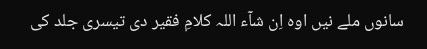سانوں ملے نیں اوہ اِن شآء اللہ کلامِ فقیر دی تیسری جلد کی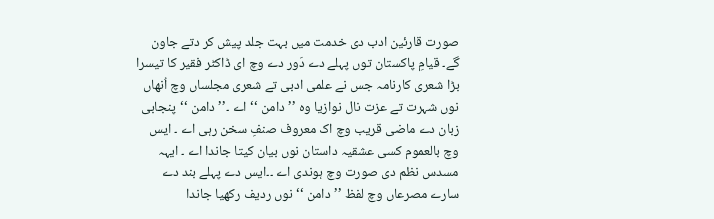صورت قارئین ادب دی خدمت میں بہت جلد پیش کر دتے جاون گے۔ قیامِ پاکستان توں پہلے دے دَور دے وچ ای ڈاکٹر فقیر کا تیسرا بڑا شعری کارنامہ جس نے علمی ادبی تے شعری مجلساں وچ اُنھاں نوں شہرت تے عزت نال نوازیا وہ ’’دامن ‘‘ اے ۔’’ دامن ‘‘پنجابی زبان دے ماضی قریب وچ اک معروف صنفِ سخن رہی اے ۔ ایس وچ بالعموم کسی عشقیہ داستان نوں بیان کیتا جاندا اے ۔ ایہہ مسدس نظم دی صورت وچ ہوندی اے ۔۔ایس دے پہلے بند دے سارے مصرعاں وچ لفظ ’’دامن ‘‘ نوں ردیف رکھیا جاندا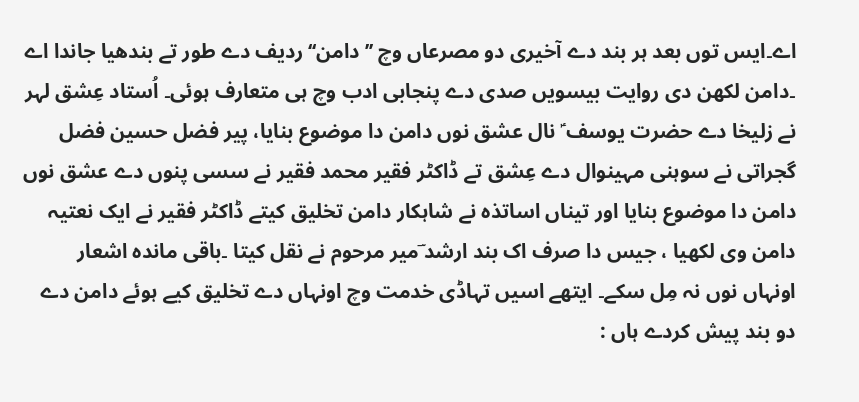اے۔ایس توں بعد ہر بند دے آخیری دو مصرعاں وچ ’’دامن‘‘ ردیف دے طور تے بندھیا جاندا اے ۔دامن لکھن دی روایت بیسویں صدی دے پنجابی ادب وچ ہی متعارف ہوئی۔ اُستاد عِشق لہر نے زلیخا دے حضرت یوسف ؑ نال عشق نوں دامن دا موضوع بنایا، پیر فضل حسین فضل گجراتی نے سوہنی مہینوال دے عِشق تے ڈاکٹر فقیر محمد فقیر نے سسی پنوں دے عشق نوں دامن دا موضوع بنایا اور تیناں اساتذہ نے شاہکار دامن تخلیق کیتے ڈاکٹر فقیر نے ایک نعتیہ دامن وی لکھیا ، جیس دا صرف اک بند ارشد ؔمیر مرحوم نے نقل کیتا ۔باقی ماندہ اشعار اونہاں نوں نہ مِل سکے۔ ایتھے اسیں تہاڈی خدمت وچ اونہاں دے تخلیق کیے ہوئے دامن دے دو بند پیش کردے ہاں :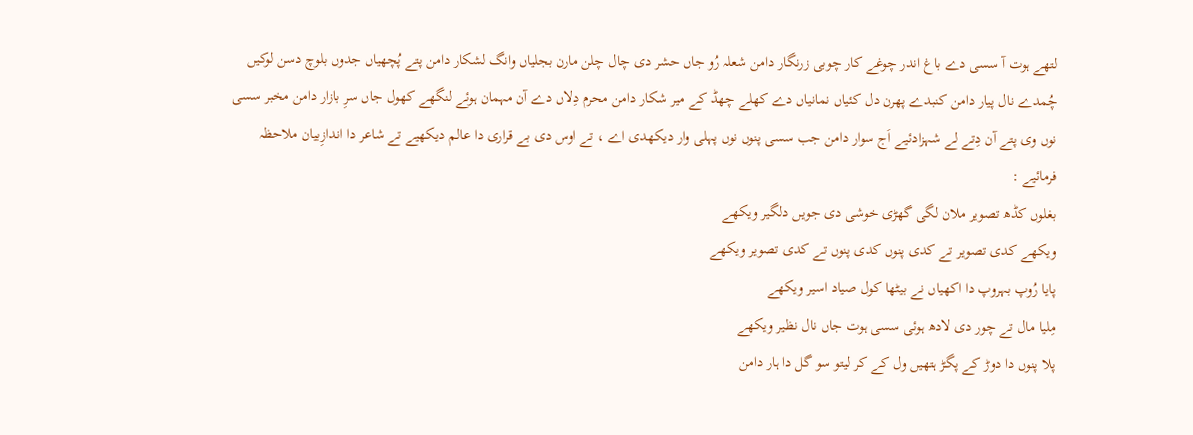لتھے ہوت آ سسی دے باغ اندر چوغے کار چوبی زرنگار دامن شعلہ رُو جاں حشر دی چال چلن مارن بجلیاں وانگ لشکار دامن پتے پُچھیاں جدوں بلوچ دسن لوکیں چُمدے نال پیار دامن کنبدے پھرن دل کئیاں نمانیاں دے کھلے چھڈ کے میر شکار دامن محرم دِلاں دے آن مہمان ہوئے لنگھے کھول جاں سرِ بازار دامن مخبر سسی نوں وی پتے آن دِتے لے شہزادئیے اَج سوار دامن جب سسی پنوں نوں پہلی وار دیکھدی اے ، تے اوس دی بے قراری دا عالم دیکھیے تے شاعر دا اندازِبیان ملاحظہ فرمائیے :
بغلوں کڈھ تصویر ملان لگی گھڑی خوشی دی جویں دلگیر ویکھے
ویکھے کدی تصویر تے کدی پنوں کدی پنوں تے کدی تصویر ویکھے
پایا رُوپ بہروپ دا اکھیاں نے بیٹھا کول صیاد اسیر ویکھے
مِلیا مال تے چور دی لادھ ہوئی سسی ہوت جاں نال نظیر ویکھے
پلا پنوں دا دوڑ کے پگڑ ہتھیں ول کے کر لیتو سو گل دا ہار دامن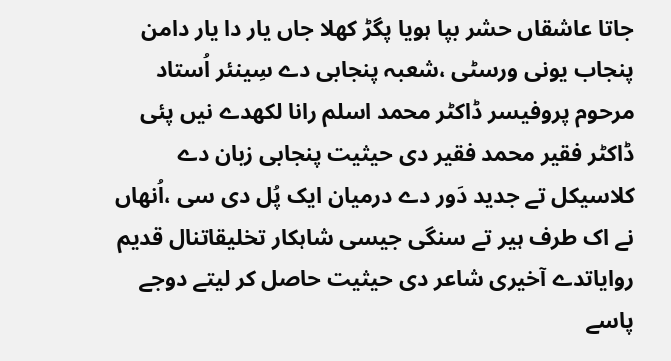جاتا عاشقاں حشر بپا ہویا پگڑ کھلا جاں یار دا یار دامن
پنجاب یونی ورسٹی ،شعبہ پنجابی دے سِینئر اُستاد مرحوم پروفیسر ڈاکٹر محمد اسلم رانا لکھدے نیں پئی ڈاکٹر فقیر محمد فقیر دی حیثیت پنجابی زبان دے کلاسیکل تے جدید دَور دے درمیان ایک پُل دی سی ،اُنھاں نے اک طرف ہیر تے سنگی جیسی شاہکار تخلیقاتنال قدیم روایاتدے آخیری شاعر دی حیثیت حاصل کر لیتے دوجے پاسے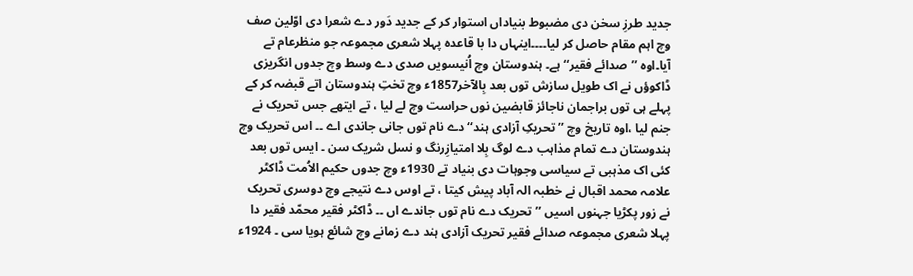جدید طرزِ سخن دی مضبوط بنیاداں استوار کر کے جدید دَور دے شعرا دی اوّلین صف وچ اہم مقام حاصل کر لیا۔۔۔۔اینہاں دا با قاعدہ پہلا شعری مجموعہ جو منظرعام تے آیا۔اوہ ’’صدائے فقیر‘‘ ہے۔ ہندوستان وچ اُنیسویں صدی دے وسط وچ جدوں انگریزی ڈاکوؤں نے اک طویل سازش توں بعد بِالآخر1857ء وچ تختِ ہندوستان اتے قبضہ کر کے پہلے ہی توں براجمان ناجائز قابضین نوں حراست وچ لے لیا ، تے ایتھے جس تحریک نے جنم لیا ،اوہ تاریخ وچ ’’ تحریکِ آزادی ہند‘‘ دے نام توں جانی جاندی اے ۔۔ اس تحریک وچ ہندوستان دے تمام مذاہب دے لوگ بِلا امتیازِرنگ و نسل شریک سن ۔ ایس توں بعد کئی اک مذہبی تے سیاسی وجوہات دی بنیاد تے 1930ء وچ جدوں حکیم الاُمت ڈاکٹر علامہ محمد اقبال نے خطبہ الہ آباد پیش کیتا ، تے اوس دے نتیجے وچ دوسری تحریک نے زور پکڑیا جہنوں اسیں ’’تحریک دے نام توں جاندے اں ۔۔ ڈاکٹر فقیر محمّد فقیر دا پہلا شعری مجموعہ صدائے فقیر تحریک آزادی ہند دے زمانے وچ شائع ہویا سی ۔ 1924ء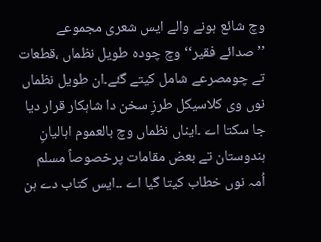وچ شائع ہونے والے ایس شعری مجموعے ’’صدائے فقیر‘‘ وچ چودہ طویل نظماں ،قطعات تے چومصرعے شامل کیتے گئے۔ان طویل نظماں نوں وی کلاسیکل طرزِ سخن دا شاہکار قرار دیا جا سکتا اے ۔ایناں نظماں وچ بالعموم اہالیانِ ہندوستان تے بعض مقامات پرخصوصاً مسلم اُمہ نوں خطاب کیتا گیا اے ۔۔ایس کتاب دے ہن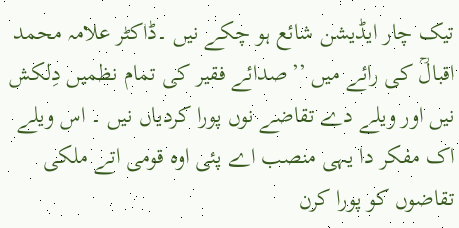تیک چار ایڈیشن شائع ہو چکے نیں ۔ڈاکٹر علامہ محمد اقبالؒ کی رائے میں ’’صدائے فقیر کی تمام نظمیں دِلکش نیں اور ویلے دے تقاضے نوں پورا کردیاں نیں ۔ اس ویلے اک مفکر دا یہی منصب اے پئی اوہ قومی اتے ملکی تقاضوں کو پورا کرن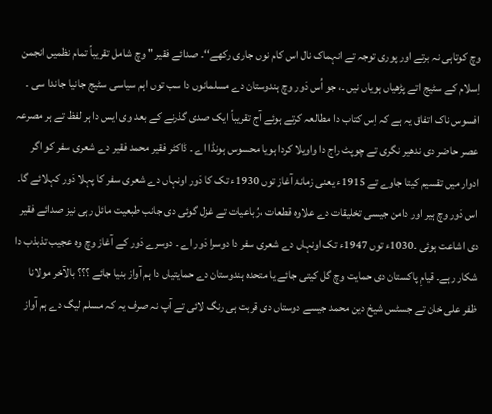وچ کوتاہی نہ برتے اور پوری توجہ تے انہماک نال اس کام نوں جاری رکھے‘‘۔ صدائے فقیر " وچ شامل تقریباً تمام نظمیں انجمن اِسلام کے سٹیج اتے پڑھیاں ہویاں نیں ۔، جو اُس دَور وچ ہندوستان دے مسلمانوں دا سب توں اہم سیاسی سٹیج جانیا جاندا سی ۔ افسوس ناک اتفاق یہ ہے کہ اِس کتاب دا مطالعہ کرتے ہوئے آج تقریباً ایک صدی گذرنے کے بعد وی ایس دا ہر لفظ تے ہر مصرعہ عصر حاضر دی ندھیر نگری تے چوپٹ راج دا واویلا کردا ہویا محسوس ہونڈا اے ۔ ڈاکٹر فقیر محمد فقیر دے شعری سفر کو اگر ادوار میں تقسیم کیتا جاوے تے 1915ء یعنی زمانۂ آغاز توں 1930ء تک کا دَور اونہاں دے شعری سفر کا پہلا دَور کہلائے گا۔ اس دَور وچ ہیر اور دامن جیسی تخلیقات دے علاوہ قطعات ،رُباعیات تے غزل گوئی دی جانب طبعیت مائل رہی نیز صدائے فقیر دی اشاعت ہوئی ۔1030ء توں 1947ء تک اونہاں دے شعری سفر دا دوسرا دَور اے ۔ دوسرے دَور کے آغاز وچ وہ عجیب تذبذب دا شکار رہے۔ قیامِ پاکستان دی حمایت وچ گل کیتی جائے یا متحدہ ہندوستان دے حمایتیاں دا ہم آواز بنیا جائے ؟؟؟ بالآخر مولانا ظفر علی خان تے جسٹس شیخ دین محمد جیسے دوستاں دی قربت ہی رنگ لائی تے آپ نہ صرف یہ کہ مسلم لیگ دے ہم آواز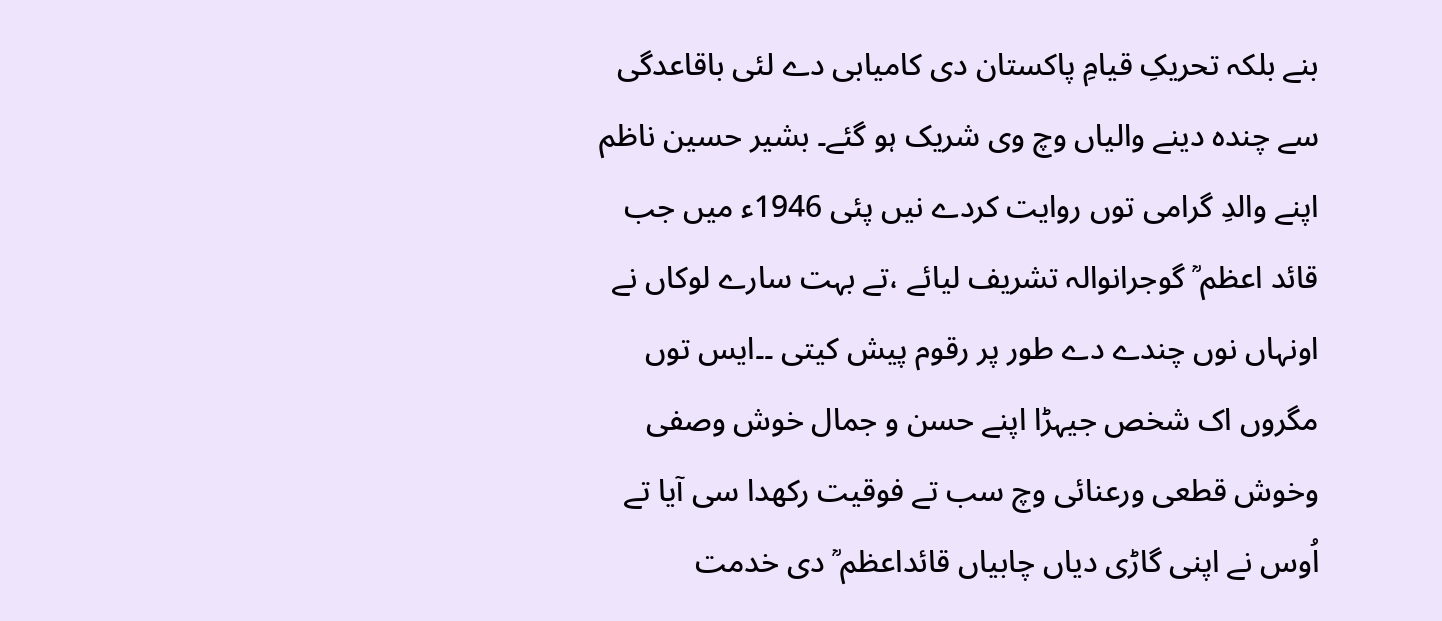بنے بلکہ تحریکِ قیامِ پاکستان دی کامیابی دے لئی باقاعدگی سے چندہ دینے والیاں وچ وی شریک ہو گئے۔ بشیر حسین ناظم اپنے والدِ گرامی توں روایت کردے نیں پئی 1946ء میں جب قائد اعظم ؒ گوجرانوالہ تشریف لیائے ،تے بہت سارے لوکاں نے اونہاں نوں چندے دے طور پر رقوم پیش کیتی ۔۔ایس توں مگروں اک شخص جیہڑا اپنے حسن و جمال خوش وصفی وخوش قطعی ورعنائی وچ سب تے فوقیت رکھدا سی آیا تے اُوس نے اپنی گاڑی دیاں چابیاں قائداعظم ؒ دی خدمت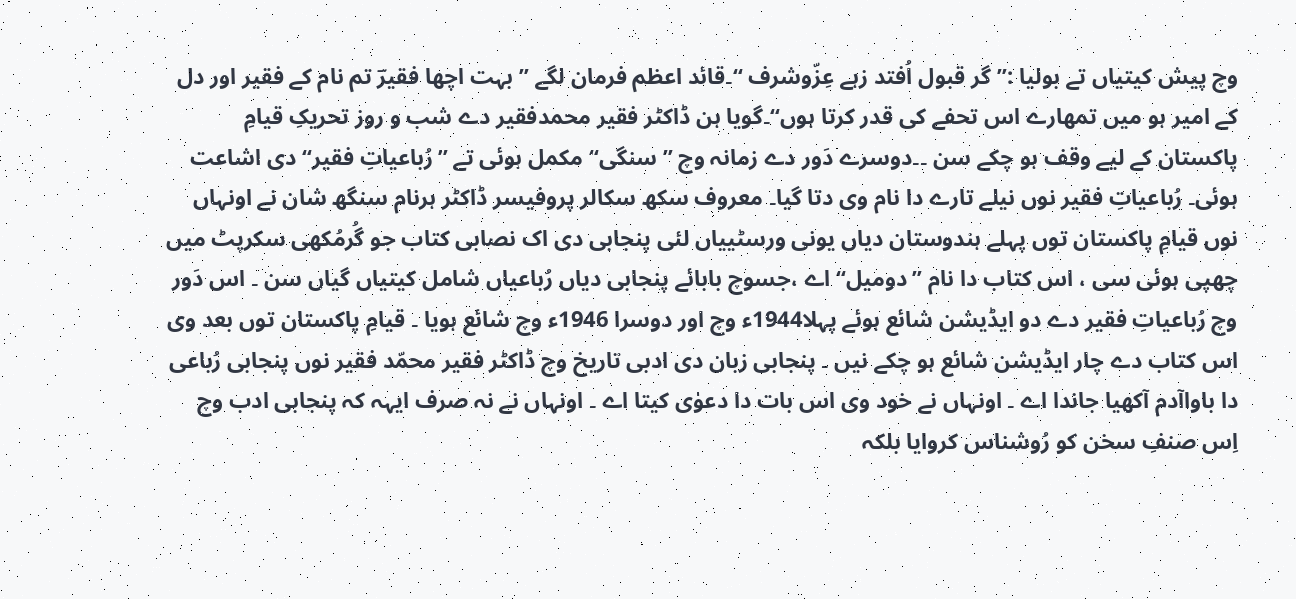وچ پیش کیتیاں تے بولیا :’’گر قبول اُفتد زہے عِزّوشرف ‘‘۔قائد اعظم فرمان لگے ’’ بہت اچھا فقیرؔ تم نام کے فقیر اور دل کے امیر ہو میں تمھارے اس تحفے کی قدر کرتا ہوں‘‘۔گویا ہن ڈاکٹر فقیر محمدفقیر دے شب و روز تحریکِ قیامِ پاکستان کے لیے وقف ہو چکے سن ۔۔دوسرے دَور دے زمانہ وچ ’’ سنگی‘‘ مکمل ہوئی تے ’’رُباعیاتِ فقیر‘‘ دی اشاعت ہوئی۔ رُباعیاتِ فقیر نوں نیلے تارے دا نام وی دتا گیا۔ معروف سکھ سکالر پروفیسر ڈاکٹر ہرنام سنگھ شان نے اونہاں نوں قیامِ پاکستان توں پہلے ہندوستان دیاں یونی ورسٹییاں لئی پنجابی دی اک نصابی کتاب جو گُرمُکھی سکرپٹ میں چھپی ہوئی سی ، اس کتاب دا نام ’’دومیل‘‘ اے ،جسوچ بابائے پنجابی دیاں رُباعیاں شامل کیتیاں گیاں سن ۔ اس دَور وچ رُباعیاتِ فقیر دے دو ایڈیشن شائع ہوئے پہلا1944ء وچ اور دوسرا 1946ء وچ شائع ہویا ۔ قیامِ پاکستان توں بعد وی اس کتاب دے چار ایڈیشن شائع ہو چکے نیں ۔ پنجابی زبان دی ادبی تاریخ وچ ڈاکٹر فقیر محمّد فقیر نوں پنجابی رُباعی دا باواآدم آکھیا جاندا اے ۔ اونہاں نے خود وی اس بات دا دعوٰی کیتا اے ۔ اونہاں نے نہ صرف ایہہ کہ پنجابی ادب وچ اِس صنفِ سخن کو رُوشناس کروایا بلکہ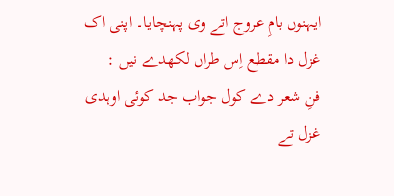ایہنوں بامِ عروج اتے وی پہنچایا۔ اپنی اک غزل دا مقطع اِس طراں لکھدے نیں :
فنِ شعر دے کول جواب جد کوئی اوہدی غزل تے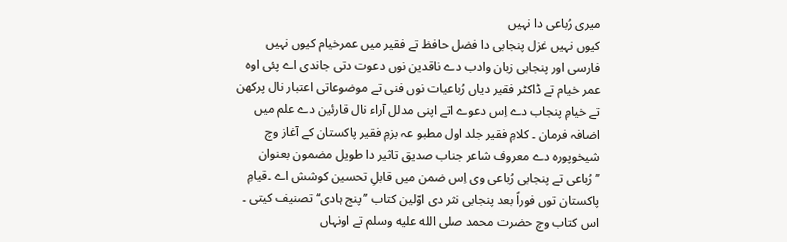میری رُباعی دا نہیں
کیوں نہیں غزل پنجابی دا فضل حافظ تے فقیر میں عمرخیام کیوں نہیں
فارسی اور پنجابی زبان وادب دے ناقدین نوں دعوت دتی جاندی اے پئی اوہ عمر خیام تے ڈاکٹر فقیر دیاں رُباعیات نوں فنی تے موضوعاتی اعتبار نال پرکھن تے خیامِ پنجاب دے اِس دعوے اتے اپنی مدلل آراء نال قارئین دے علم میں اضافہ فرمان ۔ کلامِ فقیر جلد اول مطبو عہ بزمِ فقیر پاکستان کے آغاز وچ شیخوپورہ دے معروف شاعر جناب صدیق تاثیر دا طویل مضمون بعنوان ’’رُباعی تے پنجابی رُباعی وی اِس ضمن میں قابلِ تحسین کوشش اے ۔قیامِ پاکستان توں فوراً بعد پنجابی نثر دی اوّلین کتاب ’’پنج ہادی‘‘ تصنیف کیتی ۔ اس کتاب وچ حضرت محمد صلى الله عليه وسلم تے اونہاں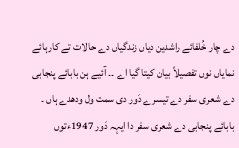دے چار خُلفائے راشدین دیاں زندگیاں دے حالات تے کارہائے نمایاں نوں تفصیلاً بیان کیتا گیا اے ۔۔ آئیے ہن بابائے پنجابی دے شعری سفر دے تیسرے دَور دی سمت ول ودھدے ہاں ۔ بابائے پنجابی دے شعری سفر دا ایہہ دَور 1947ءتوں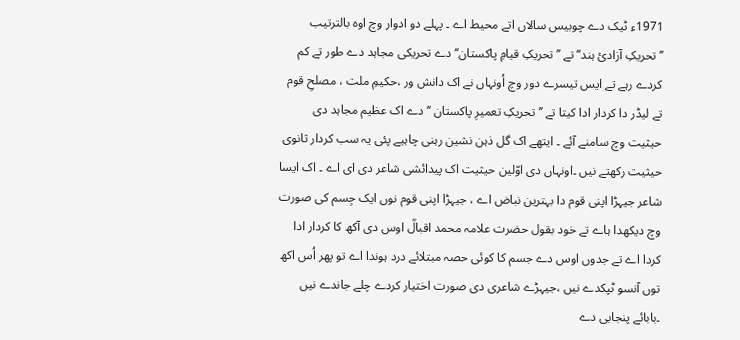1971ء ٹیک دے چوبیس سالاں اتے محیط اے ۔ پہلے دو ادوار وچ اوہ بالترتیب ’’تحریکِ آزادیٔ ہند‘‘ تے ’’تحریکِ قیامِ پاکستان‘‘ دے تحریکی مجاہد دے طور تے کم کردے رہے تے ایس تیسرے دور وچ اُونہاں نے اک دانش ور ،حکیمِ ملت ، مصلحِ قوم تے لیڈر دا کردار ادا کیتا تے ’’ تحریکِ تعمیرِ پاکستان ‘‘ دے اک عظیم مجاہد دی حیثیت وچ سامنے آئے ۔ ایتھے اک گل ذہن نشین رہنی چاہیے پئی یہ سب کردار ثانوی حیثیت رکھتے نیں ۔اونہاں دی اوّلین حیثیت اک پیدائشی شاعر دی ای اے ۔ اک ایسا شاعر جیہڑا اپنی قوم دا بہترین نباض اے ، جیہڑا اپنی قوم نوں ایک جِسم کی صورت وچ دیکھدا ہاے تے خود بقول حضرت علامہ محمد اقبالؒ اوس دی آکھ کا کردار ادا کردا اے تے جدوں اوس دے جسم کا کوئی حصہ مبتلائے درد ہوندا اے تو پھر اُس اکھ توں آنسو ٹپکدے نیں ،جیہڑے شاعری دی صورت اختیار کردے چلے جاندے نیں ۔بابائے پنجابی دے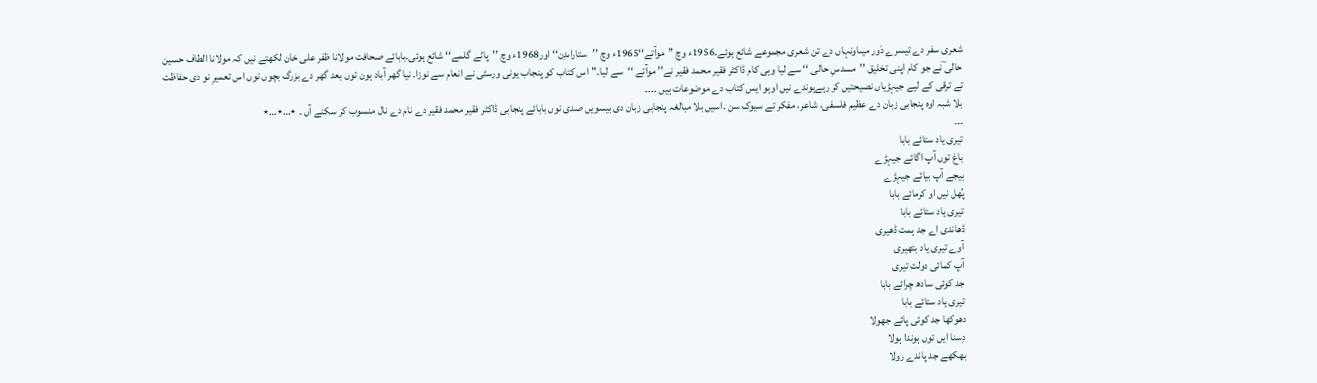شعری سفر دے تیسرے دَور میںاونہاں دے تن شعری مجموعے شائع ہوئے۔1956ء وچ ’’موآتے‘‘1965ء وچ ’’ستاراںدِن‘‘ اور1968ء وچ ’’پاٹے گلمے‘‘ شائع ہوئی۔بابائے صحافت مولانا ظفر علی خان لکھتے نیں کہ مولانا الطاف حسین حالی ؔنے جو کام اپنی تخلیق ’’مسدسِ حالی ‘‘ سے لیا وہی کام ڈاکٹر فقیر محمد فقیر نے’’ موآتے ‘‘سے لیا۔"اس کتاب کو پنجاب یونی ورسٹی نے انعام سے نوزا۔ نیا گھر آباد ہون توں بعد گھر دے بزرگ بچوں نوں اس تعمیرِ نو دی حفاظت تے ترقی کے لیے جیہڑیاں نصیحتیں کر رہےہوندے نیں اوہو ایس کتاب دے موضوعات ہیں ۔۔۔۔
بلا شبہ اوہ پنجابی زبان دے عظیم فلسفی، شاعر، مفکر تے سیوک سن ۔اسیں بلا مبالغہ پنجابی زبان دی بیسویں صدی نوں بابائے پنجابی ڈاکٹر فقیر محمد فقیر دے نام دے نال منسوب کر سکنے آں ۔ ٭…٭…٭
۔۔۔
تیری یاد ستائے بابا
باغ توں آپ اگائے جیہڑے
بیجے آپ بیائے جیہڑے
پُھل نیں او کرمائے بابا
تیری یاد ستائے بابا
ڈھاندی اے جد ہمت ڈھیری
آوے تیری یاد بتھیری
آپ کمائی دولت تیری
جد کوئی سادھ چرائے بابا
تیری یاد ستائے بابا
دھوکھا جد کوئی پائے جھولا
دِسنا ایں توں ہوندا ہولا
بھکھے جد پاندے رولا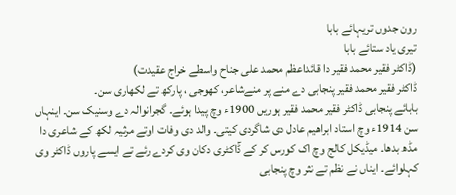رون جدوں تریہائے بابا
تیری یاد ستائے بابا
(ڈاکٹر فقیر محمد فقیر دا قائداعظم محمد علی جناح واسطے خراج عقیدت)
ڈاکٹر فقیر محمد فقیر پنجابی دے منے پر منےشاعر، کھوجی ، پارکھ تے لکھاری سن۔
بابائے پنجابی ڈاکٹر فقیر محمد فقیر ہوریں 1900ء وچ پیدا ہوئے۔ گجرانوالہ دے وسنیک سن۔ اینہاں سن 1914ء وچ استاد ابراھیم عادل دی شاگردی کیتی۔ والد دی وفات اوتے مرثیہ لکھ کے شاعری دا مڈھ بدھا۔ میڈیکل کالج وچ اک کورس کر کے ڈٓاکٹری دکان وی کردے رئے تے ایسے پاروں ڈاکٹر وی کہلوائے۔ ایناں نے نظم تے نثر وچ پنجابی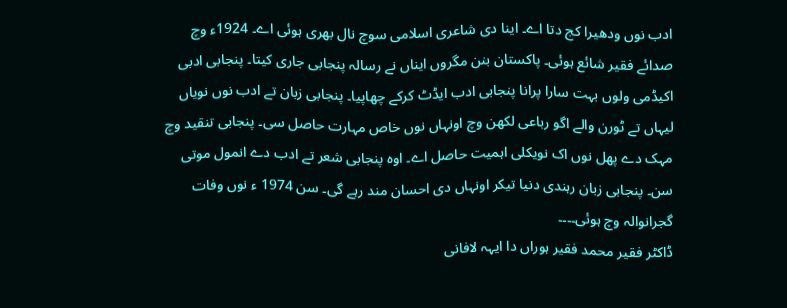ادب نوں ودھیرا کج دتا اے۔ اینا دی شاعری اسلامی سوچ نال بھری ہوئی اے۔ 1924ء وچ صدائے فقیر شائع ہوئی۔ پاکستان بنن مگروں ایناں نے رسالہ پنجابی جاری کیتا۔ پنجابی ادبی اکیڈمی ولوں بہت سارا پرانا پنجابی ادب ایڈٹ کرکے چھاپیا۔ پنجابی زبان تے ادب نوں نویاں لیہاں تے ٹورن والے اگو رباعی لکھن وچ اونہاں نوں خاص مہارت حاصل سی۔ پنجابی تنقید وچ مہک دے پھل نوں اک نویکلی اہمیت حاصل اے۔ اوہ پنجابی شعر تے ادب دے انمول موتی سن۔ پنجابی زبان رہندی دنیا تیکر اونہاں دی احسان مند رہے گی۔ سن 1974 ء نوں وفات گجرانوالہ وچ ہوئی۔۔۔۔
ڈاکٹر فقیر محمد فقیر ہوراں دا ایہہ لافانی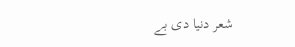شعر دنیا دی بے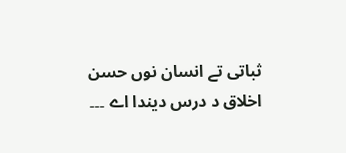ثباتی تے انسان نوں حسن اخلاق د درس دیندا اے ۔۔۔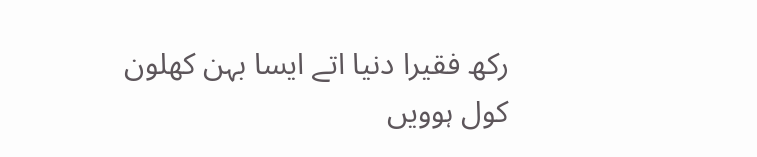رکھ فقیرا دنیا اتے ایسا بہن کھلون
کول ہوویں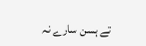تے ہسن سارے نہ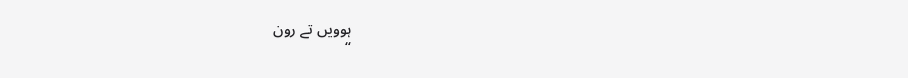ہوویں تے رون
“